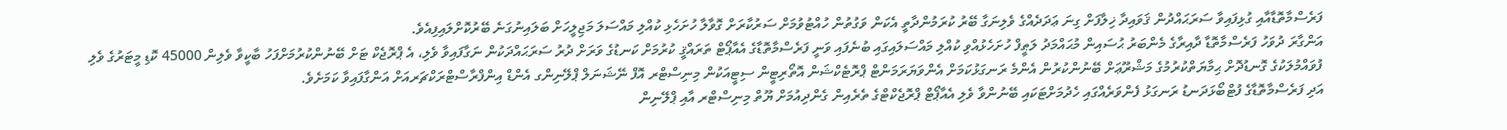ފަރެސްމާތޮޑާއާއި ގުޅިފައިވާ ސަރަޙައްދުން ޤަވައިދާ ޚިލާފަށް ގިނަ ޢަދަދެއްގެ ވެލިނަގާ ބޭރު ކުރަމުންދާތީ އެކަން ވަގުތުން ހުއްޓުވުމަށް ސަރުކާރަށް ގޮވާލާ ހުށަހެޅި ކުއްލި މައްސަލަ މަޖިލީހަށް ބަލައިނުގަނެ ބޭރުކޮށްލައިފިއެވެ.
އަންގާރަ ދުވަހު ފަރެސްމާތޮޑާ ދާއިރާގެ މެންބަރު ޙުސައިން މުޙައްމަދު ލަޠީފް ހުށަހެޅުއްވި ކުއްލި މައްސަލައިގައި ބުނެފައި ވަނީ ފަރެސްމާތޮޑާގެ އެއާޕޯޓް ތަރައްޤީ ކުރުމަށް ކަނޑުގެ ވަރަށް ދުރު ސަރަޙައްދަކުން ނަގާފައިވާ ވެލި، އެ ޕްރޮޖެކް ޓަށް ބޭނުންކުރުމަށްފަހު ބާކީވާ ވެލިން 45000 ކޮޑި މީޓަރުގެ ވެލި ފުވައްމުލަކުގެ ގޮނޑުދޮށް ޙިމާޔަތްކުރުމުގެ މަޝްރޫޢަށް ބޭނުންކުރުން އެންމެ ރަނގަޅުކަމަށް އެންވަޔަރަމަންޓް ޕްރޮޓެކްޝަން އޮތޯރިޓީން ސިޓީއަކުން މިނިސްޓްރ އޮފް ނޭޝަނަލް ޕްލޭނިންގ އެންޑް އިންފްރާސްޓްރަކްޗަރއަށް އަންގާފައިވާ ކަމަށެވެ.
އަދި ފަރެސްމާތޮޑާގެ ފުޓްބޯޅަދަނޑު ރަނގަޅު ފެންވަރެއްގައި ހެދުމަށްޓަކައި ބޭނުންވާ ވެލި އެއާޕޯޓް ޕްރޮޖެކްޓްގެ ތެރެއިން ގެންދިއުމަށް ޔޫތް މިނިސްޓްރ އާއި ޕްލޭނިން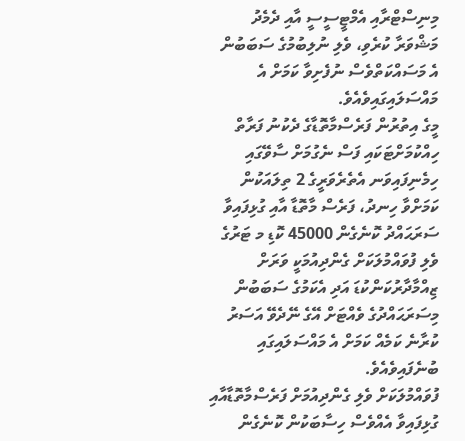މިނިސްޓްރާއި އެމްޓީސީސީ އާއި ދެމެދު މަޝްވަރާ ކުރެވި، ވެލި ނުލިބުމުގެ ސަބަބުން އެ މަސައްކަތްވެސް ނުފެށިވާ ކަމަށް އެ މައްސަލައިގައިވެއެވެ.
މީގެ އިތުރުން ފަރެސްމާތޮޑާގެ ދެކުނު ފަރާތް ހިއްކުމަށްޓަކައި ފަސް ނެގުމަށް ސާވޭގައި ހިމެނިފައިވަނ އެތެރެވަރީގެ 2 ތިލައަކުން ކަމަށްވާ ހިނދު، ފަރެސް މާތޮޑާ އާއި ގުޅިފައިވާ ސަރަޙައްދު ކޮނެގެން 45000 ކޮޑި މ ޓަރުގެ ވެލި ފުވައްމުލަކަށް ގެންދިއުމަކީ ވަރަށް ޒިއްމާދާރުކަންކުޑަ އަދި އެކަމުގެ ސަބަބުން މިސަރަޙައްދުގެ ވެއްޓަށް އޭގެ ނޭދެވޭ އަސަރު ކުރާނެ ކަމެއް ކަމަށް އެ މައްސަލައިގައި ބުނެފައިވެއެވެ.
ފުވައްމުލަކަށް ވެލި ގެންދިއުމަށް ފަރެސްމާތޮޑާއާއި ގުޅިފައިވާ އެއްވެސް ހިސާބަކުން ކޮނެގެން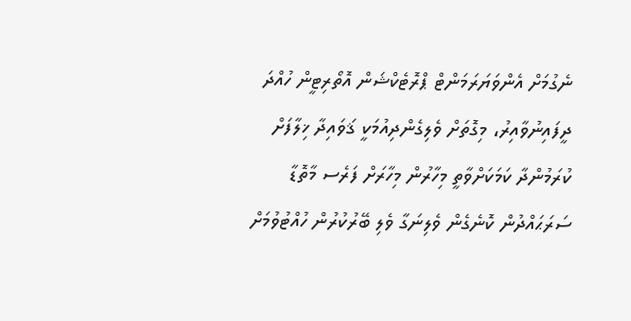ނެގުމަށް އެންވަޔަރަމަންޓް ޕްރޮޓެކްޝަން އޮތޯރިޓީން ހުއްދަ ދީފައިނުވާއިރު، މިގޮތަށް ވެލިގެންދިއުމަކީ ޤަވައިދާ ޚިލާފަށް ކުރަމުންދާ ކަމަކަށްވާތީ މިހާރުން މިހާރަށް ފަރެސ މާތޮޑާ ސަރަޙައްދުން ކޮނެގެން ވެލިނަގާ ވެލި ބޭރުކުރުން ހުއްޓުވުމަށް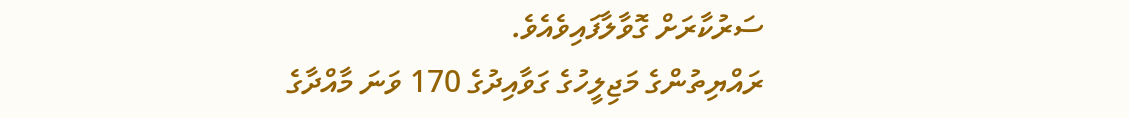ސަރުކާރަށް ގޮވާލާފައިވެއެވެ.
ރައްޔިތުންގެ މަޖިލީހުގެ ގަވާއިދުގެ 170 ވަނަ މާއްދާގެ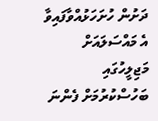ދަށުން ހުށަހަޅުއްވާފައިވާ އެ މައްސަލައަށް މަޖިލީހުގައި ބަހުސްކުރުމަށް ފެންނަ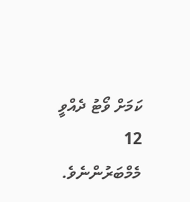ކަމަށް ވޯޓު ދެއްވީ 12 މެމްބަރުންނެވެ.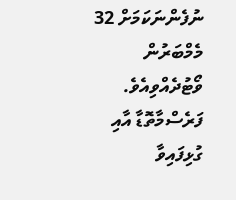ނުފެންނަކަމަށް 32 މެމްބަރުން ވޯޓުދެއްވިއެވެ.
ފަރެސްމާތޮޑާ އާއި ގުޅިފައިވާ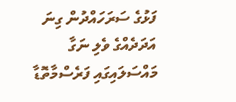ފަޅުގެ ސަރަހައްދުން ގިނަ އަދަދެއްގެ ވެލި ނަގާ މައްސަލައިގައި ފަރެސްމާތޮޑާ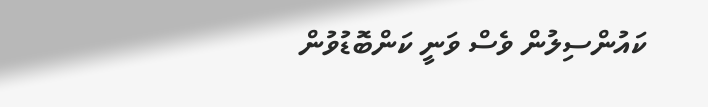ކައުންސިލުން ވެސް ވަނީ ކަންބޮޑުވުން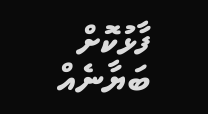ފާޅުކޮށް ބަޔާނެއް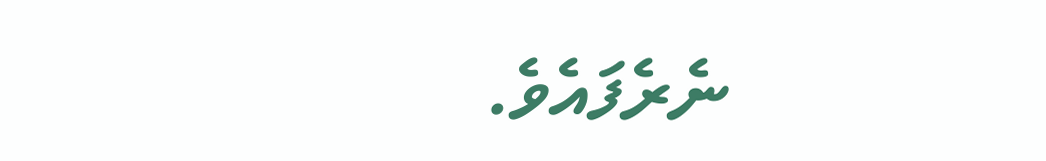ނެރެފައެވެ.